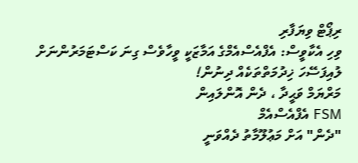ރިޕޯޓް ވިޔަފާރި
ވިހި އެކާވީސް: އެފްއެސްއެމްގެ އަމާޒަކީ ވީހާވެސް ގިނަ ކަސްޓަމަރުންނަށް ލުއިފަސޭހަ ޚިދުމަތްތަކެއް ދިނުން!
މަރްޔަމް ވަޙީދާ ، ދެން އޮންލައިން
FSM އެފްއެސްއެމް
"ދެން" އަށް މަޢުލޫމާތު ދެއްވަނީ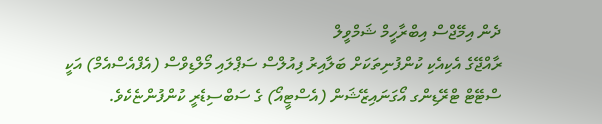ދެން އިމޭޖްސް އިބްރާހީމް ޝަމްވީލް
ރާއްޖޭގެ އެކިއެކި ކުންފުނިތަކަށް ބަލާއިރު ފިއުލްސް ސަޕްލައި މޯލްޑިވްސް (އެފްއެސްއެމް) އަކީ ސްޓޭޓް ޓްރޭޑިންގ އޯގަނައިޒޭޝަން (އެސްޓީއޯ) ގެ ސަބްސިޑެރީ ކުންފުންޏެކެވެ.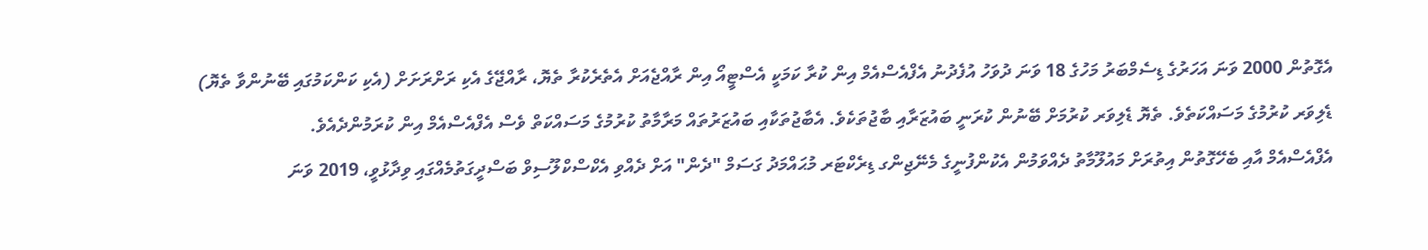އެގޮތުން 2000 ވަނަ އަހަރުގެ ޑިސެމްބަރު މަހުގެ 18 ވަނަ ދުވަހު އުފެދުނު އެފްއެސްއެމް އިން ކުރާ ކަމަކީ އެސްޓީއޯ އިން ރާއްޖެއަށް އެތެރެކުރާ ތެޔޮ، ރާއްޖޭގެ އެކި ރަށްރަށަށް (އެކި ކަންކަމުގައި ބޭނުންވާ ތެޔޮ) ޑެލިވަރ ކުރުމުގެ މަސައްކަތެވެ. ތެޔޮ ޑެލިވަރ ކުރުމަށް ބޭނުން ކުރަނީ ބައުޒަރާއި ބާޖުތަކެވެ. އެބާޖުތަކާއި ބައުޒަރުތައް މަރާމާތު ކުރުމުގެ މަސައްކަތް ވެސް އެފްއެސްއެމް އިން ކުރަމުންދެއެވެ.
އެފްއެސްއެމް އާއި ބެހޭގޮތުން އިތުރަށް މައުލޫމާތު ދެއްވަމުން އެކުންފުނީގެ މެނޭޖިންގ ޑިރެކްޓަރ މުޙައްމަދު ގަސަމް "ދެން" އަށް ދެއްވި އެކްސްކްލޫސިވް ބަސްދީގަތުމެއްގައި ވިދާޅުވީ، 2019 ވަނަ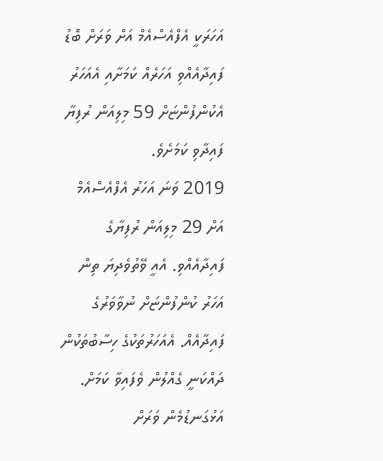އަހަރަކީ އެފްއެސްއެމް އަށް ވަރަށް ބޮޑު ފައިދާއެއްވި އަހަރެއް ކަމަށާއި އެއަހަރު އެކުންފުންޏަށް 59 މިލިއަން ރުފިޔާ ފައިދާވި ކަމަށެވެ.
2019 ވަނަ އަހަރު އެފްއެސްއެމް އަށް 29 މިލިއަން ރުފިޔާގެ ފައިދާއެއްވި. އެއީ ވޭތުވެދިޔަ ތިން އަހަރު ކުންފުންޏަށް ނުވާވަރުގެ ފައިދާއެއް. އެއަހަރުތަކުގެ ހިސާބުތަކުން ދައްކަނީ ގެއްލުން ވެފައިވާ ކަމަށް. އަޅުގަނޑުމެން ވަރަށް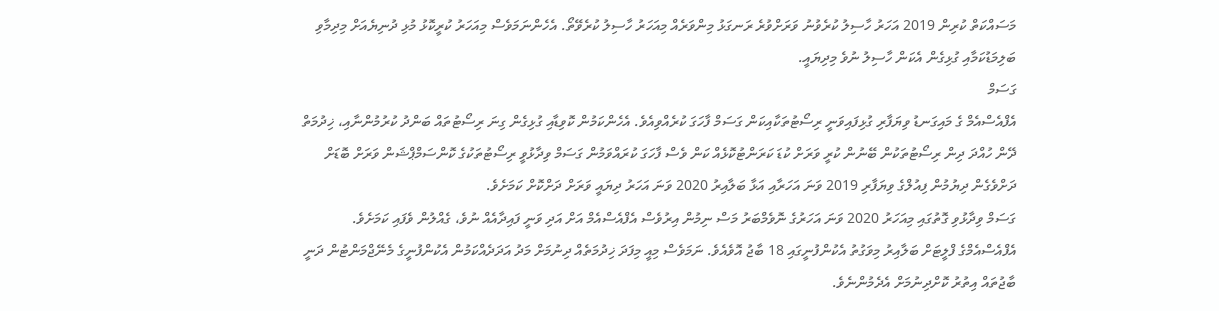މަސައްކަތް ކުރިން 2019 އަހަރު ހާސިލު ކުރެވުނު ވަރަށްވުރެ ރަނގަޅު މިންވަރެއް މިއަހަރު ހާސިލު ކުރެވޭތޯ. އެހެންނަމަވެސް މިއަހަރު ކުރީކޮޅު މުޅި ދުނިޔެއަށް މިދިމާވި ބަލިމަޑުކަމާއި ގުޅިގެން އެކަން ހާސިލު ނުވެ މިދިޔައީ.
ގަސަމް
އެފްއެސްއެމް ގެ މައިގަނޑު ވިޔަފާރި ގުޅިފައިވަނީ ރިސޯޓުތަކާއިކަން ގަސަމް ފާހަގަ ކުރެއްވިއެވެ. އެހެންކަމުން ކޮވިޑާއި ގުޅިގެން ގިނަ ރިސޯޓުތައް ބަންދު ކުރުމުންނާއި، ޚިދުމަތް ދޭން ހުއްދަ ދިން ރިސޯޓުތަކުން ބޭނުން ކުރީ ވަރަށް ކުޑަ ކަރަންޓުކޮޅެއް ކަން ވެސް ފާހަގަ ކުރައްވަމުން ގަސަމް ވިދާޅުވީ ރިސޯޓުތަކުގެ ކޮންސަމްޕްޝަން ވަރަށް ބޮޑަށް ދަށްވެގެން ދިޔުމުން ފިއުލްގެ ވިޔަފާރި 2019 ވަނަ އަހަރާއި އަޅާ ބަލާއިރު 2020 ވަނަ އަހަރު ދިޔައީ ވަރަށް ދަށްކޮށް ކަމަށެވެ.
ގަސަމް ވިދާޅުވި ގޮތުގައި މިއަހަރު 2020 ވަނަ އަހަރުގެ ނޮވެމްބަރު މަސް ނިމުން އިރުވެސް އެފްއެސްއެމް އަށް އަދި ވަނީ ފައިދާއެއް ނުވެ، ގެއްލުން ވެފައި ކަމަށެވެ.
އެފްއެސްއެމްގެ ފްލީޓަށް ބަލާއިރު މިވަގުތު އެކުންފުނީގައި 18 ބާޖު އޮވެއެވެ. ނަމަވެސް މިއީ މިފަދަ ޚިދުމަތެއް ދިނުމަށް މަދު އަދަދެއްކަމުން އެކުންފުނީގެ މެނޭޖްމަންޓުން ދަނީ ބާޖުތައް އިތުރު ކޮށްދިނުމަށް އެދެމުންނެވެ.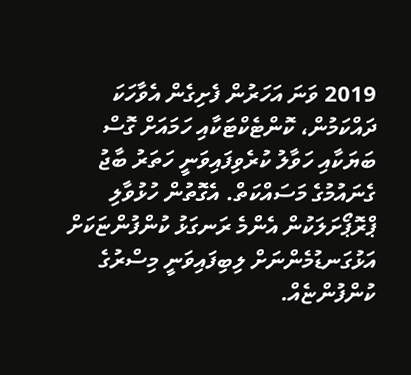2019 ވަނަ އަހަރުން ފެށިގެން އެވާހަކަ ދައްކަމުން، ކޮންޓެކްޓަކާއި ހަމައަށް ގޮސް ބަޔަކާއި ހަވާލު ކުރެވިފައިވަނީ ހަތަރު ބާޖު ގެނައުމުގެ މަސައްކަތް. އެގޮތުން ހުޅުވާލި ޕްރޮޕޯށަލަކުން އެންމެ ރަނގަޅު ކުންފުންޏަކަށް އަޅުގަނޑުމެންނަށް ލިބިފައިވަނީ މިސްރުގެ ކުންފުންޏެއް.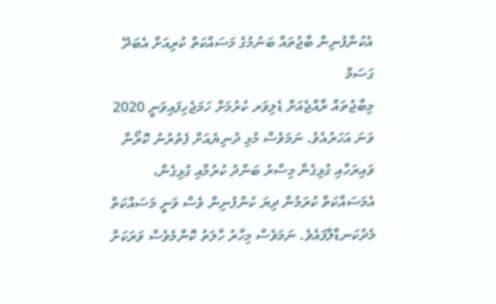އެކުންފުނިން ބާޖުތައް ބަނުމުގެ މަސައްކަތް ކުރިއަށް އެބަދޭ
ގަސަމް
މިބާޖުތައް ރާއްޖެއަށް ޑެލިވަރ ކުރުމަށް ހަމަޖެހިފައިވަނީ 2020 ވަނަ އަހަރުއެވެ. ނަމަވެސް މުޅި ދުނިޔެއަށް ފެތުރުނު ކޮރޯނާ ވައިރަހާއި ގުޅިގެން މިސްރު ބަންދު ކުރުމާއި ގުޅިގެން، އެމަސައްކަތް ކުރަމުން ދިޔަ ކުންފުނިން ވެސް ވަނީ މަސައްކަތް މެދުކަނޑާލާފައެވެ. ނަމަވެސް މިހާރު ހާލަތު ކޮންމެވެސް ވަރަކަށް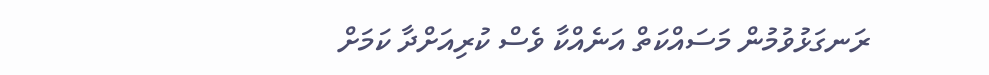ރަނގަޅުވުމުން މަސައްކަތް އަނެއްކާ ވެސް ކުރިއަށްދާ ކަމަށް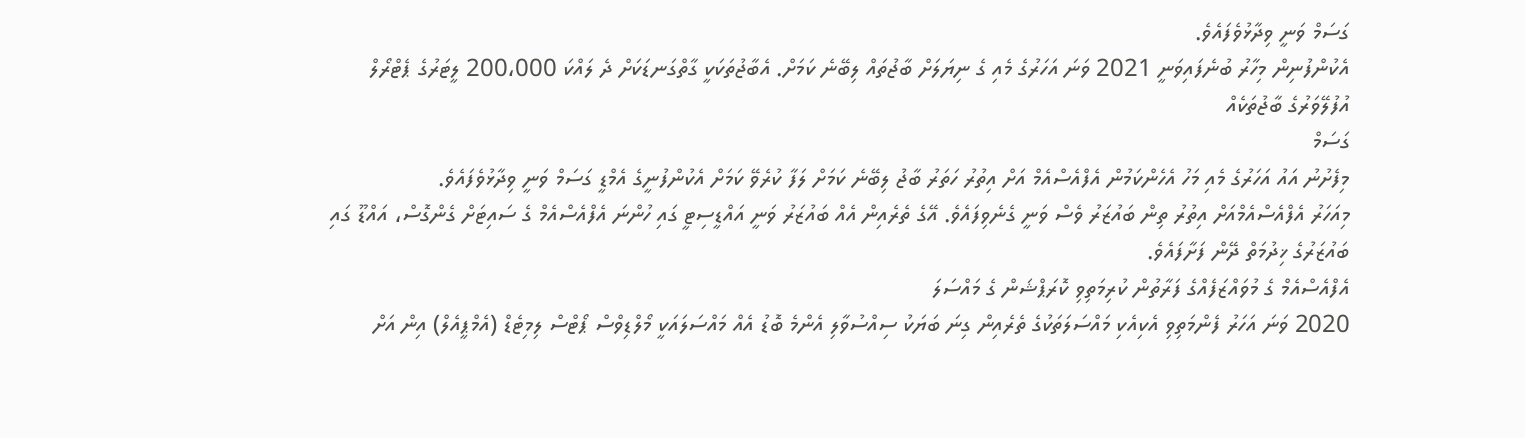ގަސަމް ވަނީ ވިދާޅުވެފައެވެ.
އެކުންފުނިން މިހާރު ބުނެފައިވަނީ 2021 ވަނަ އަހަރުގެ މެއި ގެ ނިޔަލަށް ބާޖުތައް ލިބޭނެ ކަމަށް. އެބާޖުތަކަކީ ގާތްގަނޑަކަށް ދެ ލައްކަ 200،000 ލީޓަރުގެ ޕެޓްރޯލް އުފުލޭވަރުގެ ބާޖުތަކެއް
ގަސަމް
މިފެށުނު އައު އަހަރުގެ މެއި މަހު އެހެންކަމުން އެފްއެސްއެމް އަށް އިތުރު ހަތަރު ބާޖު ލިބޭނެ ކަމަށް ލަފާ ކުރެވޭ ކަމަށް އެކުންފުނީގެ އެމްޑީ ގަސަމް ވަނީ ވިދާޅުވެފައެވެ.
މިއަހަރު އެފްއެސްއެމްއަށް އިތުރު ތިން ބައުޒަރު ވެސް ވަނީ ގެނެވިފައެވެ. އޭގެ ތެރެއިން އެއް ބައުޒަރު ވަނީ އައްޑީސިޓީ ގައި ހުންނަ އެފްއެސްއެމް ގެ ސައިޓަށް ގެންގޮސް، އައްޑޫ ގައި ބައުޒަރުގެ ޚިދުމަތް ދޭން ފަށާފައެވެ.
އެފްއެސްއެމް ގެ މުވައްޒަފެއްގެ ފަރާތުން ކުރިމަތިވި ކޮރަޕްޝަން ގެ މައްސަލަ
2020 ވަނަ އަހަރު ފެންމަތިވި އެކިއެކި މައްސަލަތަކުގެ ތެރެއިން ގިނަ ބަޔަކު ސިއްސުވާލި އެންމެ ބޮޑު އެއް މައްސަލައަކީ މޯލްޑިވްސް ޕޯޓްސް ލިމިޓެޑް (އެމްޕީއެލް) އިން އަށް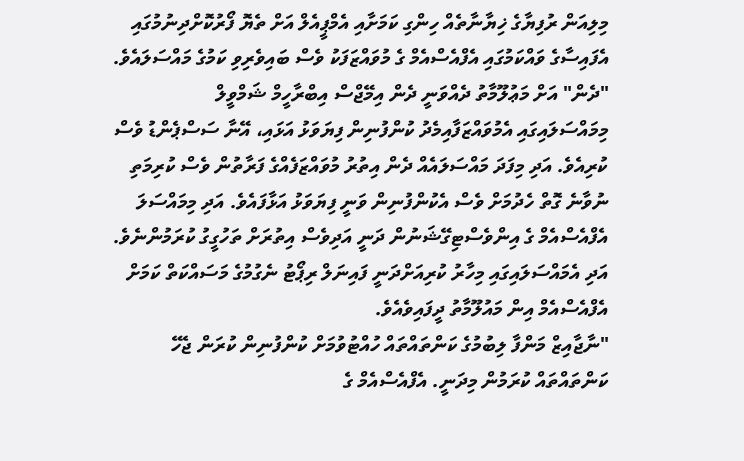މިލިއަން ރުފިޔާގެ ޚިޔާނާތެއް ހިންގި ކަމަށާއި އެމްޕީއެލް އަށް ތެޔޮ ފޯރުކޮށްދިނުމުގައި އެފައިސާގެ ވައްކަމުގައި އެފްއެސްއެމް ގެ މުވައްޒަފަކު ވެސް ބައިވެރިވި ކަމުގެ މައްސަލައެވެ.
"ދެން" އަށް މަޢުލޫމާތު ދެއްވަނީ ދެން އިމޭޖްސް އިބްރާހީމް ޝަމްވީލް
މިމައްސަލައިގައި އެމުވައްޒަފާއިމެދު ކުންފުނިން ފިޔަވަޅު އަޅައި، އޭނާ ސަސްޕެންޑު ވެސް ކުރިއެވެ. އަދި މިފަދަ މައްސަލައެއް ދެން އިތުރު މުވައްޒަފެއްގެ ފަރާތުން ވެސް ކުރިމަތި ނުވާނެ ގޮތް ހެދުމަށް ވެސް އެކުންފުނިން ވަނީ ފިޔަވަޅު އަޅާފައެވެ. އަދި މިމައްސަލަ އެފްއެސްއެމް ގެ އިންވެސްޓިގޭޝަނުން ދަނީ އަދިވެސް އިތުރަށް ތަހުގީގު ކުރަމުންނެވެ. އަދި އެމައްސަލައިގައި މިހާރު ކުރިއަށްދަނީ ފައިނަލް ރިޕޯޓު ނެގުމުގެ މަސައްކަތް ކަމަށް އެފްއެސްއެމް އިން މައުލޫމާތު ދީފައިވެއެވެ.
"ނާޖާއިޒް މަންފާ ލިބުމުގެ ކަންތައްތައް ހުއްޓުވުމަށް ކުންފުނިން ކުރަން ޖެހޭ ކަންތައްތައް ކުރަމުން މިދަނީ. އެފްއެސްއެމް ގެ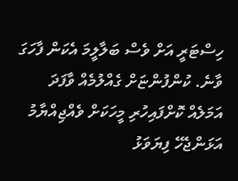ހިސްޓަރީ އަށް ވެސް ބަލާލީމަ އެކަން ފާހަގަ ވާނެ. ކުންފުންޏަށް ގެއްލުމެއް ވާފަދަ އަމަލެއް ކޮށްފައިހުރި މީހަކަށް ވެއްޖިއްޔާމު އަޅަންޖެހޭ ފިޔަވަޅު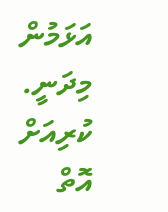އަޅަމުން މިދަނީ. ކުރިއަށް އޮތް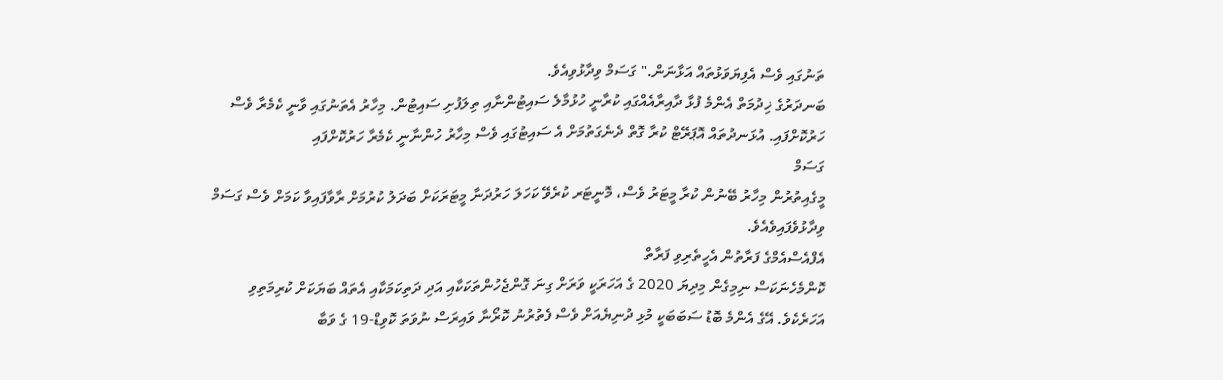ތަނުގައި ވެސް އެފިޔަވަޅުތައް އަޅާނަން." ގަސަމް ވިދާޅުވިއެވެ.
ބަނދަރުގެ ޚިދުމަތް އެންމެ ފުޅާ ދާއިރާއެއްގައި ކުރާނީ ހުޅުމާލެ ސައިޓުންނާއި ތިލަފުށި ސައިޓުން. މިހާރު އެތަނުގައި ވާނީ ކެމެރާ ވެސް ހަރުކޮށްފައި. އުޅަނދުތައް އޮޕަރޭޓް ކުރާ ގޮތް ދެނެގަތުމަށް އެ ސައިޓުގައި ވެސް މިހާރު ހުންނާނީ ކެމެރާ ހަރުކޮށްފައި
ގަސަމް
މީގެއިތުރުން މިހާރު ބޭނުން ކުރާ މީޓަރު ވެސް، މޮނީޓަރ ކުރެވޭ ކަހަލަ ހަރުދަނާ މީޓަރަކަށް ބަދަލު ކުރުމަށް ރާވާފައިވާ ކަމަށް ވެސް ގަސަމް ވިދާޅުވެފައިވެއެވެ.
އެފްއެސްއެމްގެ ފަރާތުން އެހީތެރިވި ފަރާތް
ކޮންމެހެނަކަސް ނިމިގެން މިދިޔަ 2020 ގެ އަހަރަކީ ވަރަށް ގިނަ ގޮންޖެހުންތަކަކާއި އަދި ދަތިކަމަކާއި އެތައް ބަޔަކަށް ކުރިމަތިވި އަހަރެކެވެ. އޭގެ އެންމެ ބޮޑު ސަބަބަކީ މުޅި ދުނިޔެއަށް ވެސް ފެތުރުނު ކޮރޯނާ ވައިރަސް ނުވަތަ ކޮވިޑް-19 ގެ ވަބާ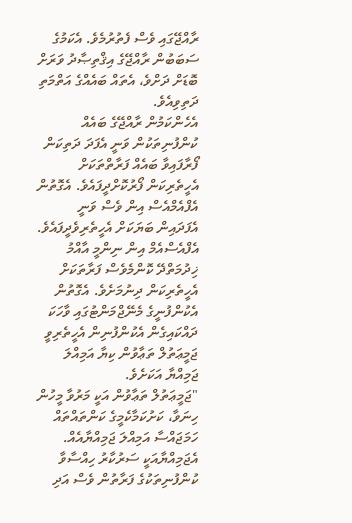ރާއްޖޭގައި ވެސް ފެތުރުމެވެ. އެކަމުގެ ސަބަބުން ރާއްޖޭގެ އިޤްތިޞާދު ވަރަށް ބޮޑަށް ދަށްވެ، އެތައް ބައެއްގެ އަތްމަތި ދަތިވިއެވެ.
އެހެންކަމުން ރާއްޖޭގެ ބައެއް ކުންފުނިތަކުން ވަނީ އެފަދަ ދަތިކަން ފޯރާފައިވާ ބައެއް ފަރާތްތަކަށް އެހީތެރިކަން ފޯރުކޮށްދީފައެވެ. އެގޮތުން އެފްއެމްއެސް އިން ވެސް ވަނީ އެފަދައިން ބަޔަކަށް އެހީތެރިވެދީފައެވެ.
އެފްއެސްއެމް އިން ނިންމީ އާއްމު ޚިދުމަތްދޭ ކޮންމެވެސް ފަރާތަކަށް އެހީތެރިކަން ދިނުމަށެވެ. އެގޮތުން އެކުންފުނީގެ މެނޭޖްމަންޓުގައި ވާހަކަ ދައްކައިގެން އެކުންފުނިން އެހީތެރިވީ ޖަމީޢަތުލް ތަޢާވުން ކިޔާ އަމިއްލަ ޖަމިއްޔާ އަކަށެވެ.
"ޖަމީޢަތުލް ތަޢާވުން އަކީ މަރުވާ މީހުން ހިނަވާ، ކަށުކަމާކެމީގެ ކަންތައްތައް ހަމަޖައްސާ އަމިއްލަ ޖަމިއްޔާއެއް. އެޖަމިއްޔާއަކީ ސަރުކާރު ހިއްސާވާ ކުންފުނިތަކުގެ ފަރާތުން ވެސް އަދި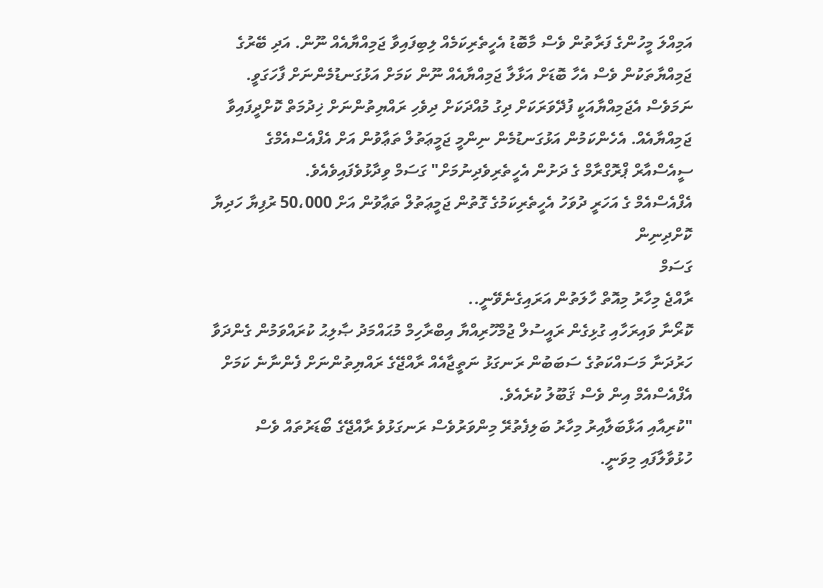އަމިއްލަ މީހުންގެ ފަރާތުން ވެސް މާބޮޑު އެހީތެރިކަމެއް ލިބިފައިވާ ޖަމިއްޔާއެއް ނޫން. އަދި ބޭރުގެ ޖަމިއްޔާތަކުން ވެސް އެހާ ބޮޑަށް އަޅާލާ ޖަމިއްޔާއެއް ނޫން ކަމަށް އަޅުގަނޑުމެންނަށް ފާހަގަވީ. ނަމަވެސް އެޖަމިއްޔާއަކީ ފުދޭވަރަކަށް ދިގު މުއްދަކަށް ދިވެހި ރައްޔިތުންނަށް ޚިދުމަތް ކޮށްދީފައިވާ ޖަމިއްޔާއެއް. އެހެންކަމުން އަޅުގަނޑުމެން ނިންމީ ޖަމީޢަތުލް ތަޢާވުން އަށް އެފްއެސްއެމްގެ ސީއެސްއާރް ޕްރޮގްރާމް ގެ ދަށުން އެހީތެރިވެދިނުމަށް" ގަސަމް ވިދާޅުވެފައިވެއެވެ.
އެފްއެސްއެމް ގެ އަހަރީ ދުވަހު އެހީތެރިކަމުގެ ގޮތުން ޖަމީޢަތުލް ތަޢާވުން އަށް 50،000 ރުފިޔާ ހަދިޔާ ކޮށްދިނިން
ގަސަމް
ރާއްޖެ މިހާރު މިއޮތް ހާލަތުން އަރައިގެނެވޭނީ..
ކޮރޯނާ ވައިރަހާއި ގުޅިގެން ރައީސުލް ޖުމްހޫރިއްޔާ އިބްރާހިމް މުޙައްމަދު ޞާލިޙު ކުރައްވަމުން ގެންދަވާ ހަރުދަނާ މަސައްކަތުގެ ސަބަބުން ރަނގަޅު ނަތީޖާއެއް ރާއްޖޭގެ ރައްޔިތުންނަށް ފެންނާނެ ކަމަށް އެފްއެސްއެމް އިން ވެސް ޤަބޫލު ކުރެއެވެ.
"ކުރިއާއި އަޅާބަލާއިރު މިހާރު ބަލިފެތުރޭ މިންވަރުވެސް ރަނގަޅުވެ ރާއްޖޭގެ ބޯޑަރުތައް ވެސް ހުޅުވާލާފައި މިވަނީ.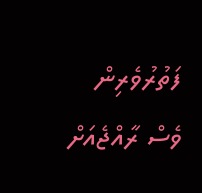ފަތުރުވެރިން ވެސް ރާއްޖެއަށް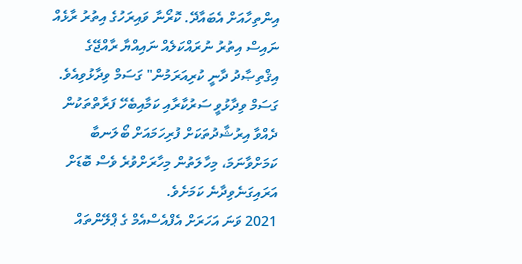އިންތިހާއަށް އެބައާދޭ. ކޮރޯނާ ވައިރަހުގެ އިތުރު ރާޅެއް ނައިސް އިތުރު ނުރައްކަލެއް ނައިއްޔާ ރާއްޖޭގެ އިޤްތިޞާދު ދާނީ ކުރިއަރަމުން" ގަސަމް ވިދާޅުވިއެވެ.
ގަސަމް ވިދާޅުވީ ސަރުކާރާއި ކަމާއިބެހޭ ފަރާތްތަކުން ދެއްވާ އިރުޝާދުތަކަށް ފުރިހަމައަށް ބޯލަނބާ ކަމަށްވާނަމަ، މިހާލަތުން މިހާރަށްވުރެ ވެސް ބޮޑަށް އަރައިގަނެވިދާނެ ކަމަށެވެ.
2021 ވަނަ އަހަރަށް އެފްއެސްއެމް ގެ ޕްލޭންތައް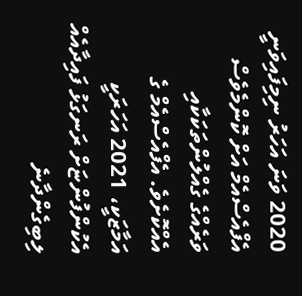2020 ވަނަ އަހަރު ނިމިފައިވަނީ އެފްއެސްއެމް އަށް ކޮންމެވެސް ވަރެއްގެ ގެއްލުންތަކަކާއި އެއްކޮށެވެ. އެފްއެސްއެމް ގެ އަމާޒަކީ، 2021 އަހަރަކީ އެކުންފުންޏަށް ރަނގަޅު ފައިދާއެއް ލިބިގެންދާނެ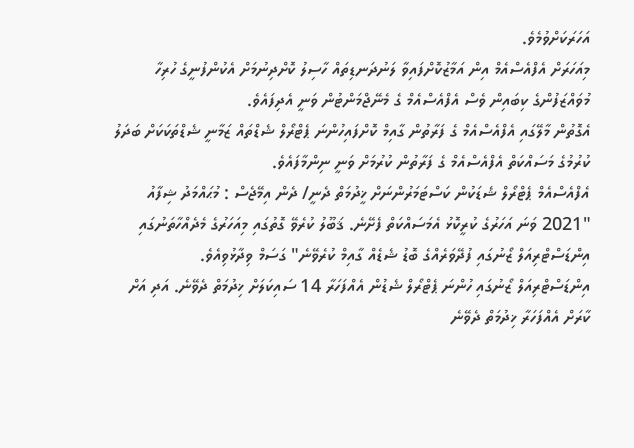އަހަރަކަށްވުމެވެ.
މިއަހަރަށް އެފްއެސްއެމް އިން އަމާޒުކޮށްފައިވާ ލަނުދަނޑިތައް ހާސިލު ކޮށްދިނުމަށް އެކުންފުނީގެ ހުރިހާ މުވައްޒަފުންގެ ކިބައިން ވެސް އެފްއެސްއެމް ގެ މެނޭޖްމަންޓުން ވަނީ އެދިފައެވެ.
އެގޮތުން މާލޭގައި އެފްއެސްއެމް ގެ ފަރާތުން ގާއިމް ކޮށްފައިހުންނަ ޕެޓްރޯލް ޝެޑްތައް ޒަމާނީ ޝެޑްތަކަކަށް ބަދަލު ކުރުމުގެ މަސައްކަތް އެފްއެސްއެމް ގެ ފަރާތުން ކުރުމަށް ވަނީ ނިންމާފައެވެ.
އެފްއެސްއެމް ޕެޓްރޯލް ޝެޑަކުން ކަސްޓަމަރުންނަށް ޚީދުމަތް ދެނީ/ ދެން އިމޭޖެސް : މުޙައްމަދު ޝިފާއު
"2021 ވަނަ އަހަރުގެ ކުރީކޮޅު އެމަސައްކަތް ފެށޭނެ. ޤަބޫލު ކުރެވޭ ގޮތުގައި މިއަހަރުގެ މެދެއްހާތަނުގައި އިންޑަސްޓްރިއަލް ޒޯނުގައި ފުދޭވަރެއްގެ ބޮޑު ޝެޑެއް ގާއިމް ކުރެވޭނެ" ގަސަމް ވިދާޅުވިއެވެ.
އިންޑަސްޓްރިއަލް ޒޯނުގައި ހުންނަ ޕެޓްރޯލް ޝެޑުން އެއްފަހަރާ 14 ސައިކަލަށް ޚިދުމަތް ދެވޭނެ. އަދި އަށް ކާރަށް އެއްފަހަރާ ޚިދުމަތް ދެވޭނެ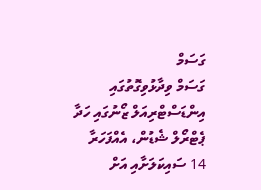ގަސަމް
ގަސަމް ވިދާޅުވިގޮތުގައި އިންޑަސްޓްރިއަލް ޒޯނުގައި ހަދާ ޕެޓްރޯލް ޝެޑުން، އެއްފަހަރާ 14 ސައިކަލަށާއި އަށް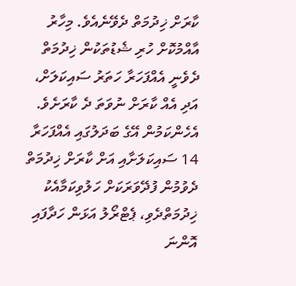ކާރަށް ޚިދުމަތް ދެވޭނެއެވެ. މިހާރު އާއްމުކޮށް ހުރި ޝެޑުތަކުން ޚިދުމަތް ދެވެނީ އެއްފަހަރާ ހަތަރު ސައިކަލަށް، އަދި އެއް ކާރަށް ނުވަތަ ދެ ކާރަށެވެ. އެހެންކަމުން އޭގެ ބަދަލުގައި އެއްފަހަރާ 14 ސައިކަލަށާއި އަށް ކާރަށް ޚިދުމަތް ދެވުމުން ފުދޭވަރަކަށް ހަލުވިކަމާއެކު ޚިދުމަތްދެވި، ޕެޓްރޯލު އަޅަން ހަދާފައި އޮންނަ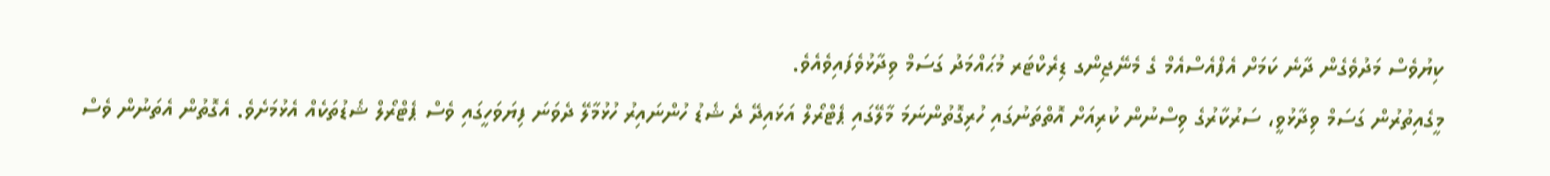ކިޔުވެސް މަދުވެގެން ދާނެ ކަމަށް އެފްއެސްއެމް ގެ މެނޭޖިންގ ޑިރެކްޓަރ މުޙައްމަދު ގަސަމް ވިދާޅުވެފައިވެއެވެ.
މީގެއިތުރުން ގަސަމް ވިދާޅުވީ، ސަރުކާރުގެ ވިސްނުން ކުރިއަށް އޮތްތަނުގައި ހުރިގޮތުންނަމަ މާލޭގައި ޕެޓްރޯލް އަޅައިދޭ ދެ ޝެޑު ހުންނައިރު ހުޅުމާލޭ ދެވަނަ ފިޔަވަހީގައި ވެސް ޕެޓްރޯލް ޝެޑުތަކެއް އެޅުމަށެވެ. އެގޮތުން އެތަނުން ވެސް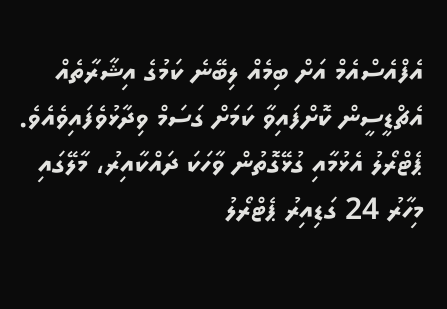އެފްއެސްއެމް އަށް ބިމެއް ލިބޭނެ ކަމުގެ އިޝާރާތެއް އެޗްޑީސީން ކޮށްފައިވާ ކަމަށް ގަސަމް ވިދާޅުވެފައިވެއެވެ.
ޕެޓްރޯލު އެޅުމާއި ގުޅޭގޮތުން ވާހަކަ ދައްކާއިރު، މާލޭގައި މިހާރު 24 ގަޑިއިރު ޕެޓްރޯލު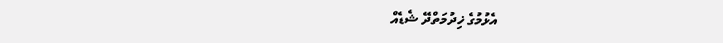އެޅުމުގެ ޚިދުމަތްދޭ ޝެޑެއް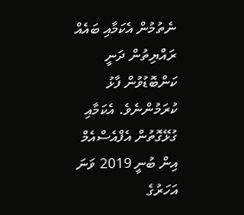ނެތުމުން އެކަމާއި ބައެއް ރައްޔިތުން ދަނީ ކަންބޮޑުވުން ފާޅު ކުރަމުންނެވެ. އެކަމާއި ގުޅޭގޮތުން އެފްއެސްއެމް އިން ބުނީ 2019 ވަނަ އަހަރުގެ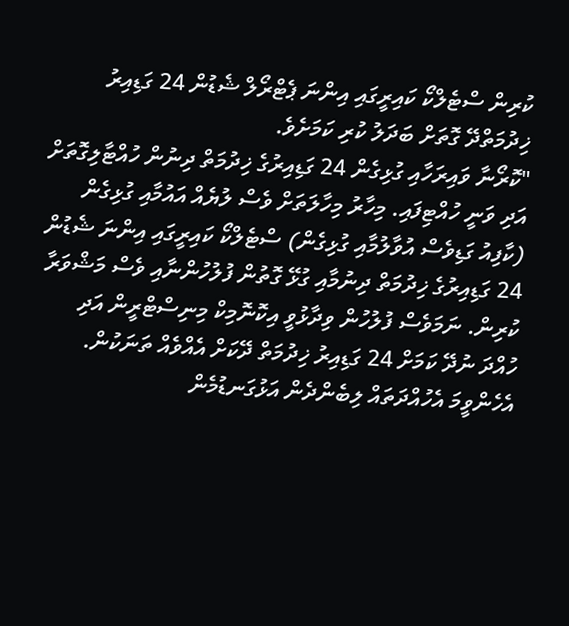ކުރިން ސްޓެލްކޯ ކައިރީގައި އިންނަ ޕެޓްރޯލް ޝެޑުން 24 ގަޑިއިރު ޚިދުމަތްދޭ ގޮތަށް ބަދަލު ކުރި ކަމަށެވެ.
"ކޮރޯނާ ވައިރަހާއި ގުޅިގެން 24 ގަޑިއިރުގެ ޚިދުމަތް ދިނުން ހުއްޓާލިގޮތަށް އަދި ވަނީ ހުއްޓިފައި. މިހާރު މިހާލަތަށް ވެސް ލުޔެއް އައުމާއި ގުޅިގެން (ކާފިއު ގަޑިވެސް އުވާލުމާއި ގުޅިގެން) ސްޓެލްކޯ ކައިރީގައި އިންނަ ޝެޑުން 24 ގަޑިއިރުގެ ޚިދުމަތް ދިނުމާއި ގުޅޭ ގޮތުން ފުލުހުންނާއި ވެސް މަޝްވަރާ ކުރިން. ނަމަވެސް ފުލުހުން ވިދާޅުވީ އިކޮނޮމިކް މިނިސްޓްރީން އަދި ހުއްދަ ނުދޭ ކަމަށް 24 ގަޑިއިރު ޚިދުމަތް ދޭކަށް އެއްވެއް ތަނަކުން. އެހެންވީމަ އެހުއްދަތައް ލިބެންދެން އަޅުގަނޑުމެން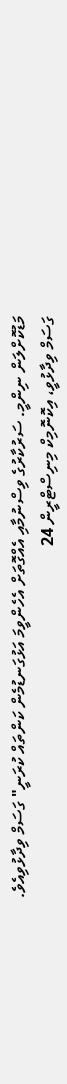މަޑުކޮށްލަން ނިންމީ. ސަރުކާރުގެ ވިސްނުމާއި އެއްގޮތަށް އެހެންވީމަ އަޅުގަނޑުމެން ކަންތައް ކުރަނީ" ގަސަމް ވިދާޅުވިއެވެ.
ގަސަމް ވިދާޅުވީ، އިކޮނޮމިކް މިނިސްޓްރީން 24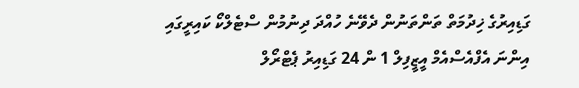ގަޑިއިރުގެ ޚިދުމަތް ތަންތަނުން ދެވޭނެ ހުއްދަ ދިނުމުން ސްޓެލްކޯ ކައިރީގައި އިންނަ އެފްއެސްއެމް އީޒީފިލް 1 ން 24 ގަޑިއިރު ޕެޓްރޯލް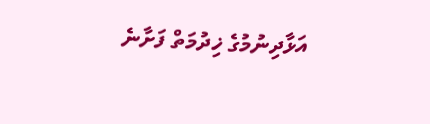އަޅާދިނުމުގެ ޚިދުމަތް ފަށާނެ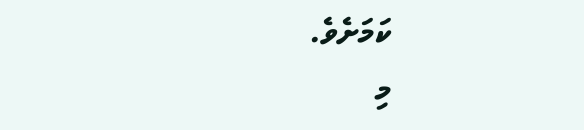ކަމަށެވެ.
މި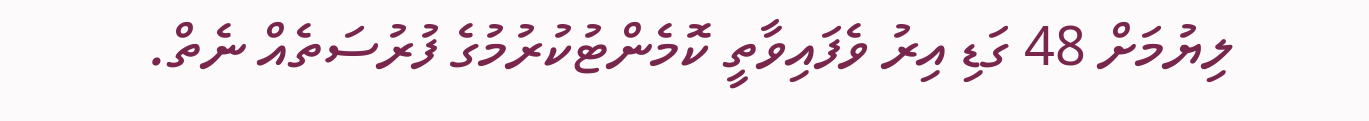ލިޔުމަށް 48 ގަޑި އިރު ވެފައިވާތީ ކޮމެންޓުކުރުމުގެ ފުރުސަތެއް ނެތް.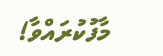މާފުކުރައްވާ!